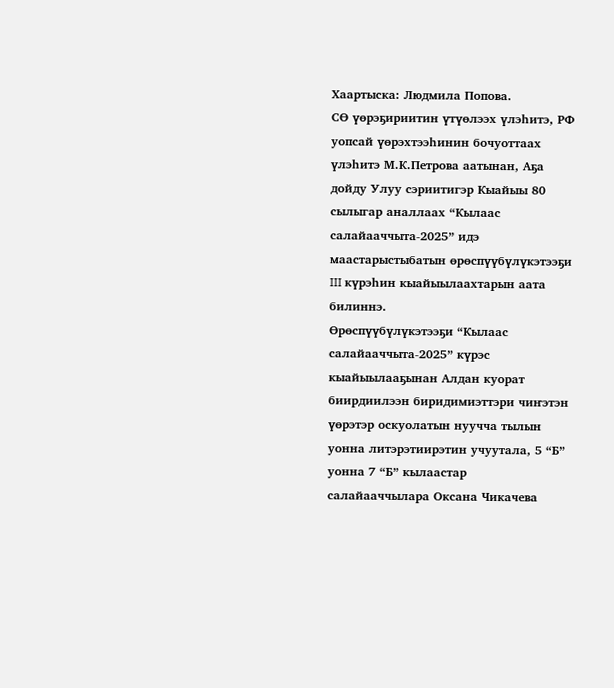Хаартыска: Людмила Попова.
СӨ үөрэҕириитин үтүөлээх үлэһитэ, РФ уопсай үөрэхтээһинин бочуоттаах үлэһитэ М.К.Петрова аатынан, Аҕа дойду Улуу сэриитигэр Кыайыы 80 сылыгар аналлаах “Кылаас салайааччыта-2025” идэ маастарыстыбатын өрөспүүбүлүкэтээҕи III күрэһин кыайыылаахтарын аата билиннэ.
Өрөспүүбүлүкэтээҕи “Кылаас салайааччыта-2025” күрэс кыайыылааҕынан Алдан куорат биирдиилээн биридимиэттэри чиҥэтэн үөрэтэр оскуолатын нуучча тылын уонна литэрэтиирэтин учуутала, 5 “Б” уонна 7 “Б” кылаастар салайааччылара Оксана Чикачева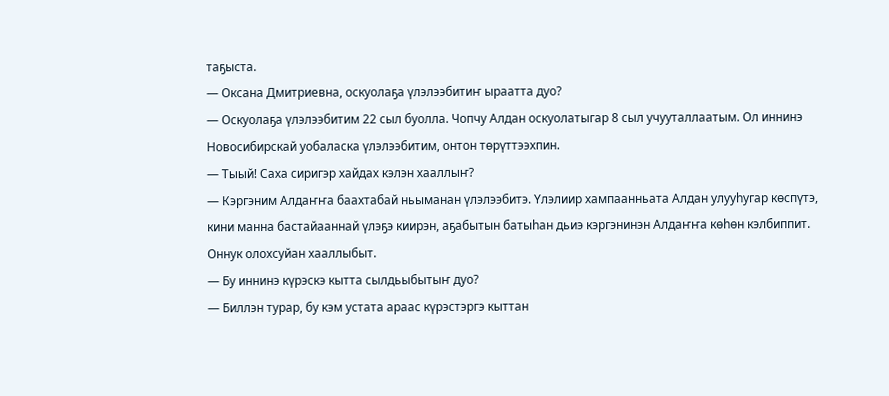таҕыста.
— Оксана Дмитриевна, оскуолаҕа үлэлээбитиҥ ыраатта дуо?
— Оскуолаҕа үлэлээбитим 22 сыл буолла. Чопчу Алдан оскуолатыгар 8 сыл учууталлаатым. Ол иннинэ Новосибирскай уобаласка үлэлээбитим, онтон төрүттээхпин.
— Тыый! Саха сиригэр хайдах кэлэн хааллыҥ?
— Кэргэним Алдаҥҥа баахтабай ньыманан үлэлээбитэ. Үлэлиир хампаанньата Алдан улууһугар көспүтэ, кини манна бастайааннай үлэҕэ киирэн, аҕабытын батыһан дьиэ кэргэнинэн Алдаҥҥа көһөн кэлбиппит. Оннук олохсуйан хааллыбыт.
— Бу иннинэ күрэскэ кытта сылдьыбытыҥ дуо?
— Биллэн турар, бу кэм устата араас күрэстэргэ кыттан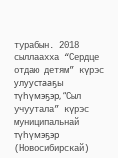турабын. 2018 сыллаахха “Сердце отдаю детям” күрэс улуустааҕы түһүмэҕэр, “Сыл учуутала” күрэс муниципальнай түһүмэҕэр (Новосибирскай)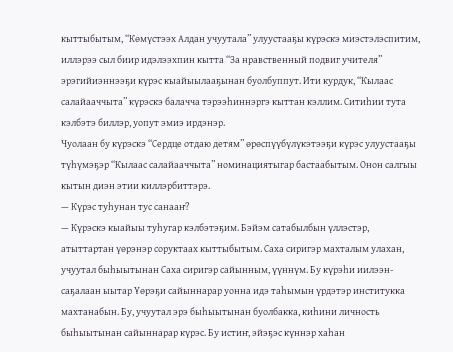кыттыбытым, “Көмүстээх Алдан учуутала” улуустааҕы күрэскэ миэстэлэспитим, иллэрээ сыл биир идэлээхпин кытта “За нравственный подвиг учителя” эрэгийиэннээҕи күрэс кыайыылааҕынан буолбуппут. Ити курдук, “Кылаас салайааччыта” күрэскэ балачча тэрээһиннэргэ кыттан кэллим. Ситиһии тута кэлбэтэ биллэр, уопут эмиэ ирдэнэр.
Чуолаан бу күрэскэ “Сердце отдаю детям” өрөспүүбүлүкэтээҕи күрэс улуустааҕы түһүмэҕэр “Кылаас салайааччыта” номинациятыгар бастаабытым. Онон салгыы кытын диэн этии киллэрбиттэрэ.
— Күрэс туһунан тус санааҥ?
— Күрэскэ кыайыы туһугар кэлбэтэҕим. Бэйэм сатабылбын үллэстэр, атыттартан үөрэнэр соруктаах кыттыбытым. Саха сиригэр махталым улахан, учуутал быһыытынан Саха сиригэр сайынным, үүннүм. Бу күрэһи иилээн-саҕалаан ыытар Үөрэҕи сайыннарар уонна идэ таһымын үрдэтэр институкка махтанабын. Бу, учуутал эрэ быһыытынан буолбакка, киһини личность быһыытынан сайыннарар күрэс. Бу истиҥ, эйэҕэс күннэр хаһан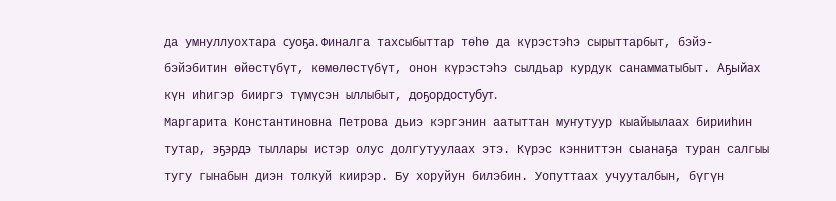да умнуллуохтара суоҕа. Финалга тахсыбыттар төһө да күрэстэһэ сырыттарбыт, бэйэ-бэйэбитин өйөстүбүт, көмөлөстүбүт, онон күрэстэһэ сылдьар курдук санамматыбыт. Аҕыйах күн иһигэр бииргэ түмүсэн ыллыбыт, доҕордостубут.
Маргарита Константиновна Петрова дьиэ кэргэнин аатыттан муҥутуур кыайыылаах бирииһин тутар, эҕэрдэ тыллары истэр олус долгутуулаах этэ. Күрэс кэнниттэн сыанаҕа туран салгыы тугу гынабын диэн толкуй киирэр. Бу хоруйун билэбин. Уопуттаах учууталбын, бүгүн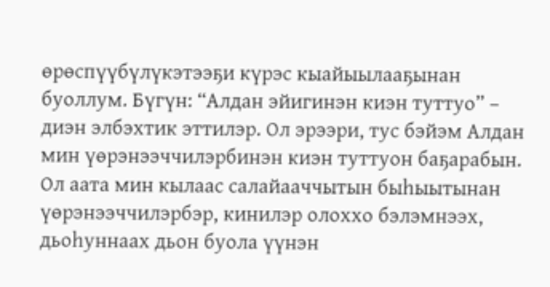өрөспүүбүлүкэтээҕи күрэс кыайыылааҕынан буоллум. Бүгүн: “Алдан эйигинэн киэн туттуо” – диэн элбэхтик эттилэр. Ол эрээри, тус бэйэм Алдан мин үөрэнээччилэрбинэн киэн туттуон баҕарабын. Ол аата мин кылаас салайааччытын быһыытынан үөрэнээччилэрбэр, кинилэр олоххо бэлэмнээх, дьоһуннаах дьон буола үүнэн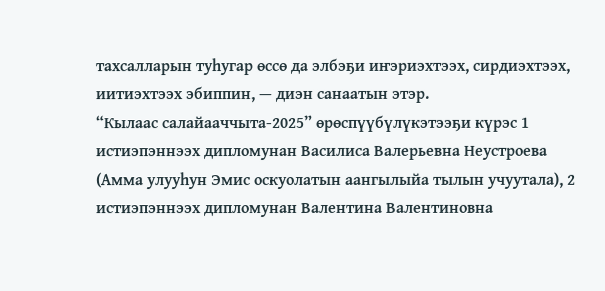тахсалларын туһугар өссө да элбэҕи иҥэриэхтээх, сирдиэхтээх, иитиэхтээх эбиппин, — диэн санаатын этэр.
“Кылаас салайааччыта-2025” өрөспүүбүлүкэтээҕи күрэс 1 истиэпэннээх дипломунан Василиса Валерьевна Неустроева (Амма улууһун Эмис оскуолатын аангылыйа тылын учуутала), 2 истиэпэннээх дипломунан Валентина Валентиновна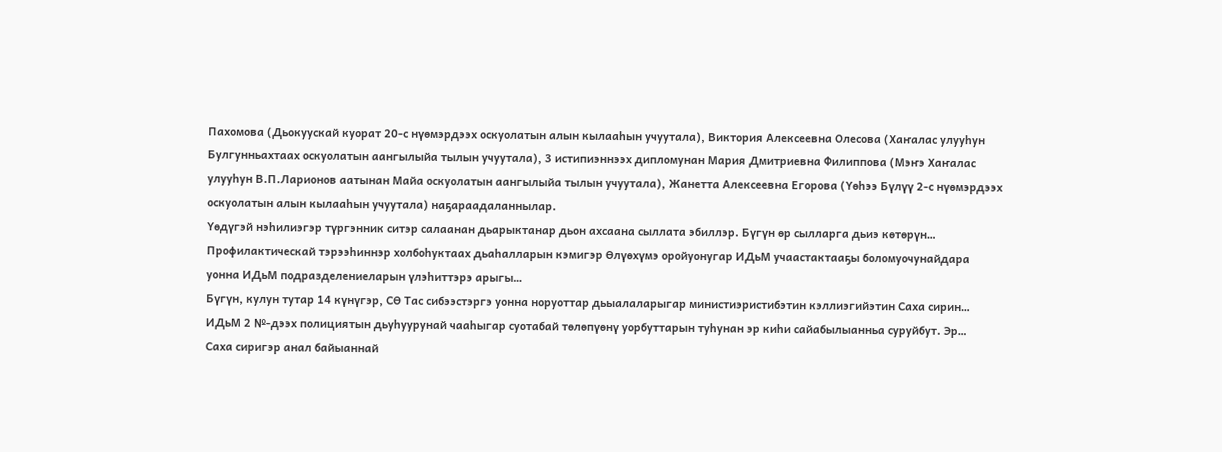Пахомова (Дьокуускай куорат 20-с нүөмэрдээх оскуолатын алын кылааһын учуутала), Виктория Алексеевна Олесова (Хаҥалас улууһун Булгунньахтаах оскуолатын аангылыйа тылын учуутала), 3 истипиэннээх дипломунан Мария Дмитриевна Филиппова (Мэҥэ Хаҥалас улууһун В.П.Ларионов аатынан Майа оскуолатын аангылыйа тылын учуутала), Жанетта Алексеевна Егорова (Үөһээ Бүлүү 2-с нүөмэрдээх оскуолатын алын кылааһын учуутала) наҕараадаланнылар.
Үөдүгэй нэһилиэгэр түргэнник ситэр салаанан дьарыктанар дьон ахсаана сыллата эбиллэр. Бүгүн өр сылларга дьиэ көтөрүн…
Профилактическай тэрээһиннэр холбоһуктаах дьаһалларын кэмигэр Өлүөхүмэ оройуонугар ИДьМ учаастактааҕы боломуочунайдара уонна ИДьМ подразделениеларын үлэһиттэрэ арыгы…
Бүгүн, кулун тутар 14 күнүгэр, СӨ Тас сибээстэргэ уонна норуоттар дьыалаларыгар министиэристибэтин кэллиэгийэтин Саха сирин…
ИДьМ 2 №-дээх полициятын дьуһуурунай чааһыгар суотабай төлөпүөнү уорбуттарын туһунан эр киһи сайабылыанньа суруйбут. Эр…
Саха сиригэр анал байыаннай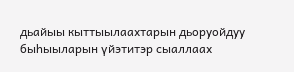дьайыы кыттыылаахтарын дьоруойдуу быһыыларын үйэтитэр сыаллаах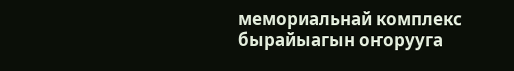мемориальнай комплекс бырайыагын оҥорууга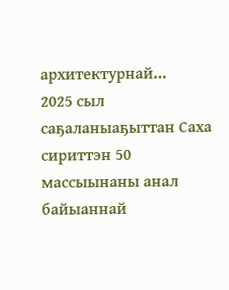архитектурнай…
2025 сыл саҕаланыаҕыттан Саха сириттэн 50 массыынаны анал байыаннай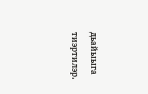дьайыыга тиэртилэр.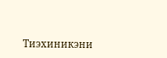Тиэхиникэни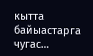кытта байыастарга чугас…